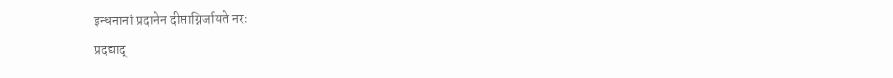इन्धनानां प्रदानेन दीप्ताग्निर्जायते नरः
प्रदद्याद्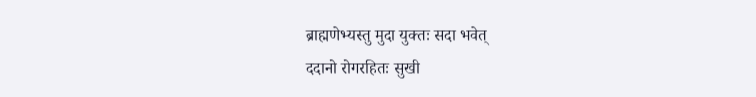ब्राह्मणेभ्यस्तु मुदा युक्तः सदा भवेत्
ददानो रोगरहितः सुखी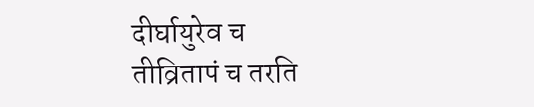दीर्घायुरेव च
तीव्रितापं च तरति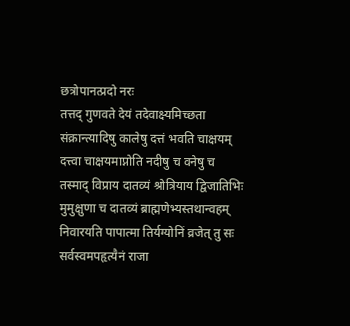छत्रोपानत्प्रदो नरः
तत्तद् गुणवते देयं तदेवाक्ष्यमिच्छता
संक्रान्त्यादिषु कालेषु दत्तं भवति चाक्षयम्
दत्त्वा चाक्षयमाप्नोति नदीषु च वनेषु च
तस्माद् विप्राय दातव्यं श्रोत्रियाय द्विजातिभिः
मुमुक्षुणा च दातव्यं ब्राह्मणेभ्यस्तथान्वहम्
निवारयति पापात्मा तिर्यग्योनिं व्रजेत् तु सः
सर्वस्वमपहृत्यैनं राजा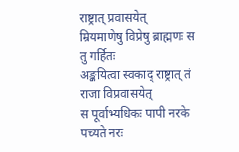राष्ट्रात् प्रवासयेत्
म्रियमाणेषु विप्रेषु ब्राह्मणः स तु गर्हितः
अङ्कयित्वा स्वकाद् राष्ट्रात् तं राजा विप्रवासयेत्
स पूर्वाभ्यधिकः पापी नरके पच्यते नरः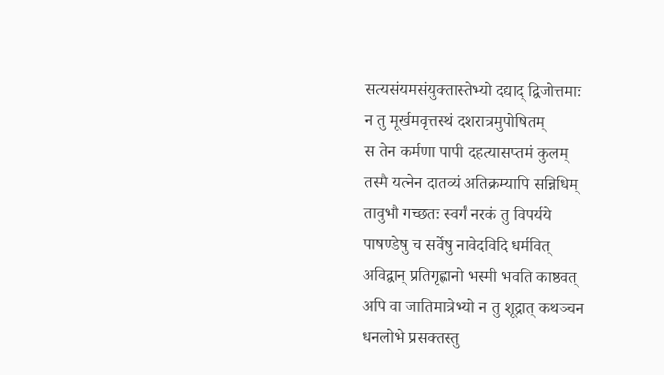सत्यसंयमसंयुक्तास्तेभ्यो दद्याद् द्विजोत्तमाः
न तु मूर्खमवृत्तस्थं दशरात्रमुपोषितम्
स तेन कर्मणा पापी दहत्यासप्तमं कुलम्
तस्मै यत्नेन दातव्यं अतिक्रम्यापि सन्निधिम्
तावुभौ गच्छतः स्वर्गं नरकं तु विपर्यये
पाषण्डेषु च सर्वेषु नावेदविदि धर्मवित्
अविद्वान् प्रतिगृह्णानो भस्मी भवति काष्ठवत्
अपि वा जातिमात्रेभ्यो न तु शूद्रात् कथञ्चन
धनलोभे प्रसक्तस्तु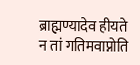ब्राह्मण्यादेव हीयते
न तां गतिमवाप्नोति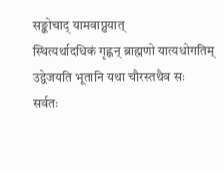सङ्कोचाद् यामवाप्नुयात्
स्थित्यर्थादधिकं गृह्णन् ब्राह्मणो यात्यधोगतिम्
उद्वेजयति भूतानि यथा चौरस्तथैव सः
सर्वतः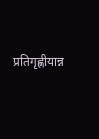प्रतिगृह्णीयान्न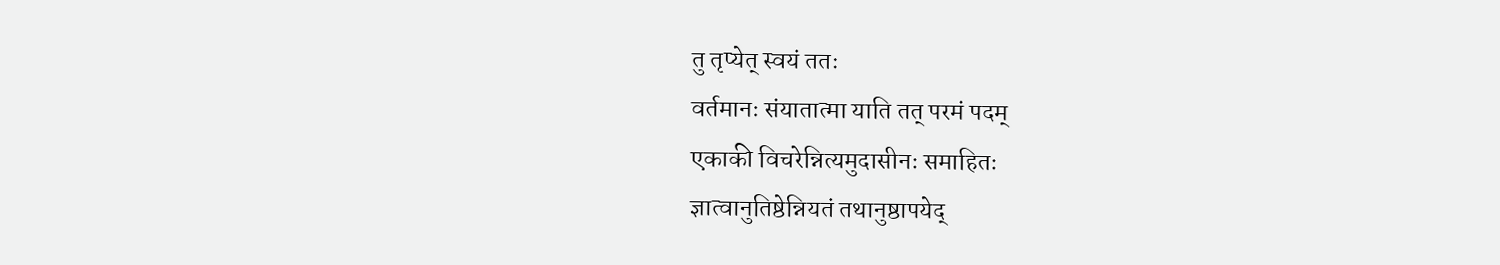तु तृप्येत् स्वयं ततः
वर्तमानः संयातात्मा याति तत् परमं पदम्
एकाकी विचरेन्नित्यमुदासीनः समाहितः
ज्ञात्वानुतिष्ठेन्नियतं तथानुष्ठापयेद्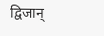द्विजान्